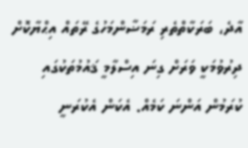އާދެ، ބަރަކާތްތެރި ރަމަޟާންމަހުގެ ރޭތައް އިޙްޔާކޮށް ދިރުވުމަކީ ވަރަށް ގިނަ އިސްލާމީ ޤައުމުތަކުގައި ކުރަމުން އަންނަ ކަމެއް. އެކަން އެކުރަނީ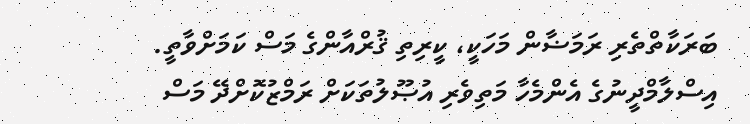ބަރަކާތްތެރި ރަމަޟާން މަހަކީ، ކީރިތި ޤުރްއާންގެ މަސް ކަމަށްވާތީ. އިސްލާމްދީނުގެ އެންމެހާ މަތިވެރި އުޞޫލުތަކަށް ރަމްޒުކޮށްދޭ މަސް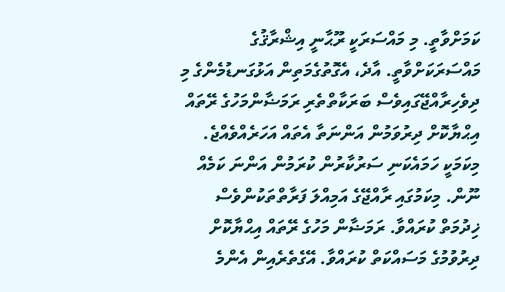ކަމަށްވާތީ. މި މައްސަރަކީ ރޫޙާނީ އިޝްރާޤުގެ މައްސަރަކަށްވާތީ. އާދެ، އެގޮތުގެމަތިން އަޅުގަނޑުމެންގެ މި ދިވެހިރާއްޖޭގައިވެސް ބަރަކާތްތެރި ރަމަޟާންމަހުގެ ރޭތައް އިޙްޔާކޮށް ދިރުވަމުން އަންނަތާ އެތައް އަހަރެއްވެއްޖެ. މިކަމަކީ ހަމައެކަނި ސަރުކާރުން ކުރަމުން އަންނަ ކަމެއް ނޫން. މިކަމުގައި ރާއްޖޭގެ އަމިއްލަ ފަރާތްތަކުންވެސް ޚިދުމަތް ކުރައްވާ. ރަމަޟާން މަހުގެ ރޭތައް އިޙްޔާކޮށް ދިރުވުމުގެ މަސައްކަތް ކުރައްވާ. އޭގެތެރެއިން އެންމެ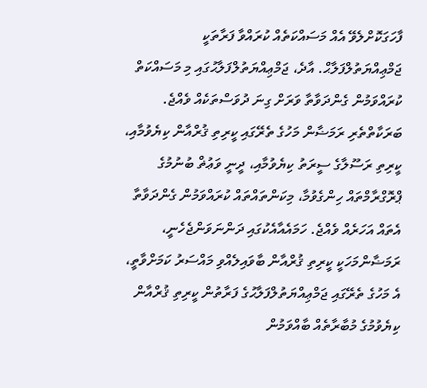ފާހަގަކޮށްލެވޭ އެއް މަސައްކަތެއް ކުރައްވާ ފަރާތަކީ ޖަމްޢިއްޔަތުލްފަލާޙް. އާދެ، ޖަމްޢިއްޔަތުލްފަލާޙުގައި މި މަސައްކަތް ކުރައްވަމުން ގެންދަވާތާ ވަރަށް ގިނަ ދުވަސްތަކެއް ވެއްޖެ.
ބަރަކާތްތެރި ރަމަޟާން މަހުގެ ތެރޭގައި ކީރިތި ޤުރްއާން ކިޔެވުމާއި، ކީރިތި ރަސޫލާގެ ސީރަތު ކިޔެވުމާއި، ދީނީ ވަޢުޡް ބުނުމުގެ ޕްރޮގްރާމްތައް ހިންގެވުމާ، މިކަންތައްތައް ކުރައްވަމުން ގެންދަވާތާ އެތައް އަހަރެއް ވެއްޖެ. ހަމައެއާއެކުގައި ދަންނަވަންޖެހެނީ، ރަމަޟާންމަހަކީ ކީރިތި ޤުރްއާން ބާވައިލެއްވި މައްސަރު ކަމަށްވާތީ، އެ މަހުގެ ތެރޭގައި ޖަމްޢިއްޔަތުލްފަލާޙުގެ ފަރާތުން ކީރިތި ޤުރްއާން ކިޔެވުމުގެ މުބާރާތެއް ބާއްވަމުން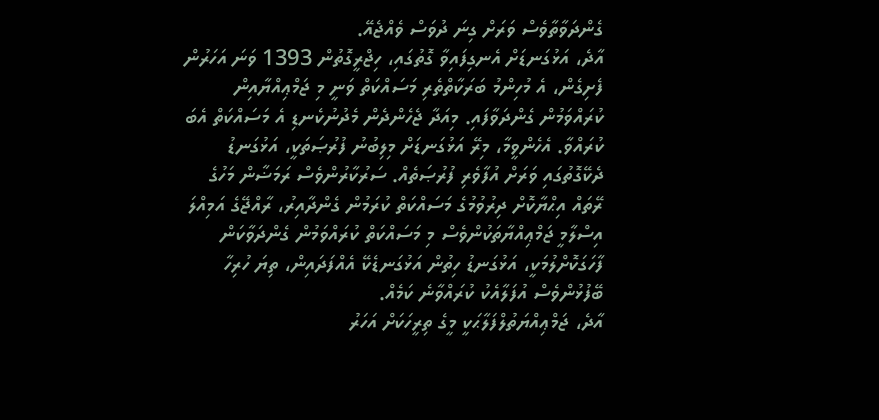ގެންދަވާތާވެސް ވަރަށް ގިނަ ދުވަސް ވެއްޖެއޭ.
އާދެ، އަޅުގަނޑަށް އެނގިފައިވާ ގޮތުގައި، ހިޖްރީގޮތުން 1393 ވަނަ އަހަރުން ފެށިގެން، އެ މުހިންމު ބަރަކާތްތެރި މަސައްކަތް ވަނީ މި ޖަމްޢިއްޔާއިން ކުރައްވަމުން ގެންދަވާފައި. މިއަދާ ޖެހެންދެން މެދުނުކެނޑި އެ މަސައްކަތް އެބަ ކުރައްވާ. އެހެންވީމާ، މިރޭ އަޅުގަނޑަށް މިލިބުނު ފުރުޞަތަކީ، އަޅުގަނޑު ދެކޭގޮތުގައި ވަރަށް އުފާވެރި ފުރުޞަތެއް. ސަރުކާރުންވެސް ރަމަޟާން މަހުގެ ރޭތައް އިޙްޔާކޮށް ދިރުވުމުގެ މަސައްކަތް ކުރަމުން ގެންދާއިރު، ރާއްޖޭގެ އަމިއްލަ އިސްލާމީ ޖަމްޢިއްޔާތަކުންވެސް މި މަސައްކަތް ކުރައްވަމުން ގެންދަވާކަން ފާހަގަކޮށްލުމަކީ، އަޅުގަނޑު ހިތުން އަޅުގަނޑެކޭ އެއްފަދައިން، ތިޔަ ހުރިހާ ބޭފުޅުންވެސް އުފަލާއެކު ކުރައްވާނެ ކަމެއް.
އާދެ، ޖަމްޢިއްޔަތުލްފަލާޙަކީ މީގެ ތިރީހަކަށް އަހަރު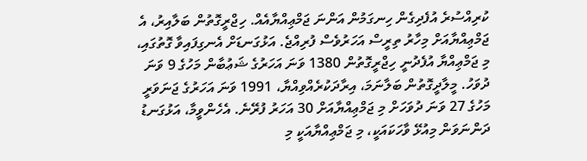ކުރިއްސުރެ އުފެދިގެން ހިނގަމުން އަންނަ ޖަމްޢިއްޔާއެއް. ހިޖްރީގޮތުން ބަލާއިރު، އެ ޖަމްޢިއްޔާއަށް މިހާރު ތިރީސް އަހަރުވެސް ފުރިއްޖެ. އަޅުގަނޑަށް އެނގިފައިވާ ގޮތުގައި، މި ޖަމްޢިއްޔާ އުފެދުނީ ހިޖްރީގޮތުން 1380 ވަނަ އަހަރުގެ ޝަޢުބާން މަހުގެ 9 ވަނަ ދުވަހު. މީލާދީގޮތުން ބަލާނަމަ، އިރާދަކުރެއްވިއްޔާ، 1991 ވަނަ އަހަރުގެ ޖަނަވަރީ މަހުގެ 27 ވަނަ ދުވަހަށް މި ޖަމްޢިއްޔާއަށް 30 އަހަރު ފުރޭނެ. އެހެންވީމާ، އަޅުގަނޑު ދަންނަވަން މިއުޅޭ ވާހަކައަކީ، މި ޖަމްޢިއްޔާއަކީ މި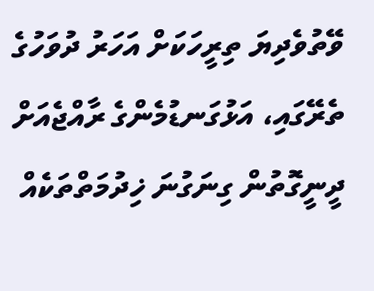ވޭތުވެދިޔަ ތިރީހަކަށް އަހަރު ދުވަހުގެ ތެރޭގައި، އަޅުގަނޑުމެންގެ ރާއްޖެއަށް ދީނީގޮތުން ގިނަގުނަ ޚިދުމަތްތަކެއް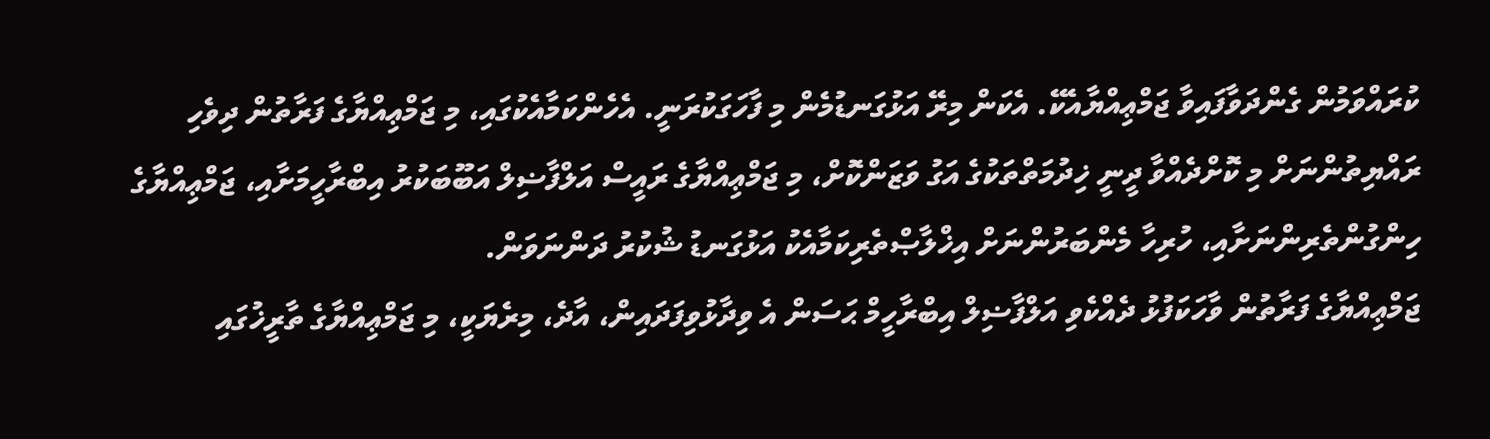ކުރައްވަމުން ގެންދަވާފައިވާ ޖަމްޢިއްޔާއެކޭ. އެކަން މިރޭ އަޅުގަނޑުމެން މި ފާހަގަކުރަނީ. އެހެންކަމާއެކުގައި، މި ޖަމްޢިއްޔާގެ ފަރާތުން ދިވެހި ރައްޔިތުންނަށް މި ކޮށްދެއްވާ ދީނީ ޚިދުމަތްތަކުގެ އަގު ވަޒަންކޮށް، މި ޖަމްޢިއްޔާގެ ރައީސް އަލްފާޟިލް އަބޫބަކުރު އިބްރާހީމަށާއި، ޖަމްޢިއްޔާގެ ހިންގުންތެރިންނަށާއި، ހުރިހާ މެންބަރުންނަށް އިޚްލާޞްތެރިކަމާއެކު އަޅުގަނޑު ޝުކުރު ދަންނަވަން.
ޖަމްޢިއްޔާގެ ފަރާތުން ވާހަކަފުޅު ދެއްކެވި އަލްފާޟިލް އިބްރާހީމް ޙަސަން އެ ވިދާޅުވިފަދައިން، އާދެ، މިރެޔަކީ، މި ޖަމްޢިއްޔާގެ ތާރީޚުގައި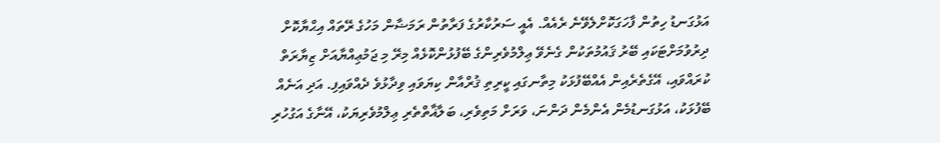އަޅުގަނޑު ހިތުން ފާހަގަކޮށްލެވޭނެ ރެއެއް. އެއީ ސަރުކާރުގެ ފަރާތުން ރަމަޟާން މަހުގެ ރޭތައް އިޙްޔާކޮށް ދިރުވުމަށްޓަކައި ބޭރު ޤައުމުތަކުން ގެނެވޭ ޢިލްމުވެރިންގެ ބޭފުޅުންކޮޅެއް މިރޭ މި ޖަމުޢިއްޔާއަށް ޒިޔާރަތް ކުރައްވައި، އޭގެތެރެއިން އެއްބޭފުޅަކު މިތާނގައި ކީރިތި ޤުރްއާން ކިޔަވައި ވިދާޅުވެ ދެއްވައިފި. އަދި އަނެއް ބޭފުޅަކު، އަޅުގަނޑުމެން އެންމެން ދަންނަ، ވަރަށް މަތިވެރި، ބަލާޣާތްތެރި ޢިލްމުވެރިޔަކު، އޭނާގެ އަގުހުރި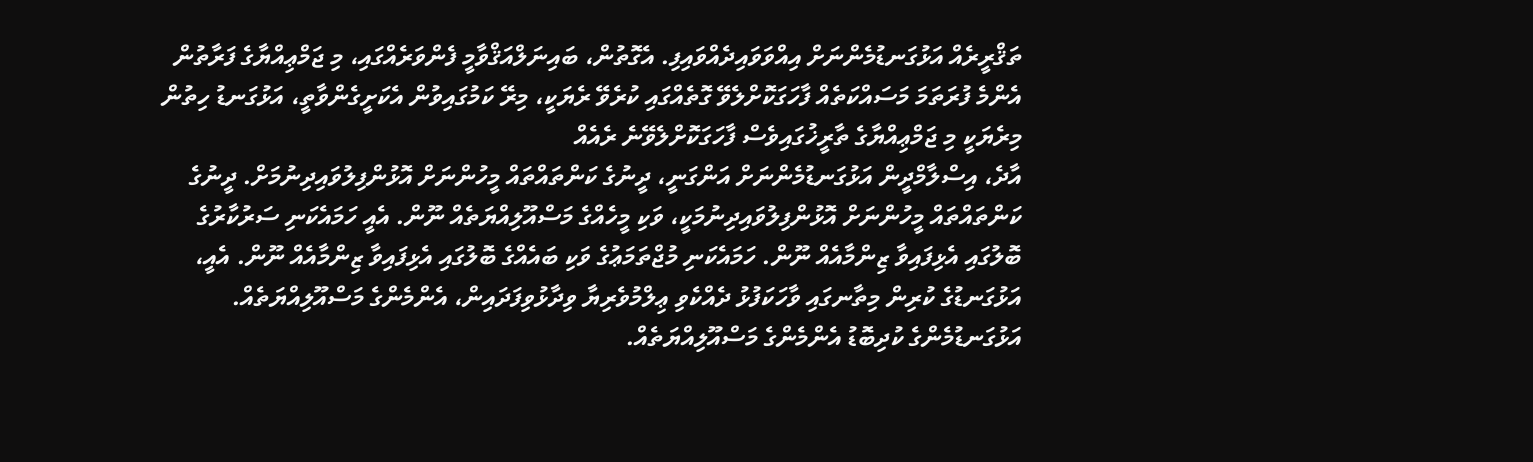ތަޤްރީރެއް އަޅުގަނޑުމެންނަށް އިއްވަވައިދެއްވައިފި. އެގޮތުން، ބައިނަލްއަޤްވާމީ ފެންވަރެއްގައި، މި ޖަމްޢިއްޔާގެ ފަރާތުން އެންމެ ފުރަތަމަ މަސައްކަތެއް ފާހަގަކޮށްލެވޭ ގޮތެއްގައި ކުރެވޭ ރެޔަކީ، މިރޭ ކަމުގައިވުން އެކަށީގެންވާތީ، އަޅުގަނޑު ހިތުން މިރެޔަކީ މި ޖަމްޢިއްޔާގެ ތާރީޚުގައިވެސް ފާހަގަކޮށްލެވޭނެ ރެއެއް
އާދެ، އިސްލާމްދީން އަޅުގަނޑުމެންނަށް އަންގަނީ، ދީނުގެ ކަންތައްތައް މީހުންނަށް އޮޅުންފިލުވައިދިނުމަށް. ދީނުގެ ކަންތައްތައް މީހުންނަށް އޮޅުންފިލުވައިދިނުމަކީ، ވަކި މީހެއްގެ މަސްއޫލިއްޔަތެއް ނޫން. އެއީ ހަމައެކަނި ސަރުކާރުގެ ބޮލުގައި އެޅިފައިވާ ޒިންމާއެއް ނޫން. ހަމައެކަނި މުޖްތަމަޢުގެ ވަކި ބައެއްގެ ބޮލުގައި އެޅިފައިވާ ޒިންމާއެއް ނޫން. އެއީ، އަޅުގަނޑުގެ ކުރިން މިތާނގައި ވާހަކަފުޅު ދެއްކެވި ޢިލްމުވެރިޔާ ވިދާޅުވިފަދައިން، އެންމެންގެ މަސްއޫލިއްޔަތެއް. އަޅުގަނޑުމެންގެ ކުދިބޮޑު އެންމެންގެ މަސްއޫލިއްޔަތެއް.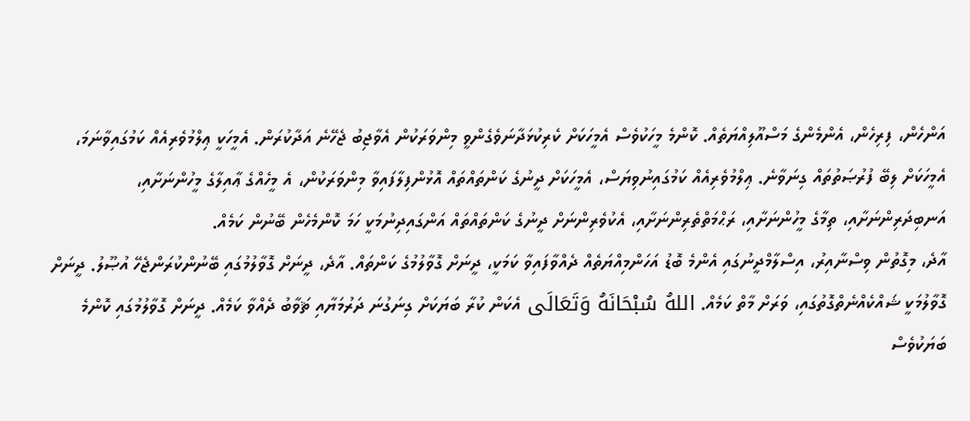އަންހެން، ފިރިހެން، އެންމެންގެ މަސްއޫލިއްޔަތެއް. ކޮންމެ މީހަކުވެސް އެމީހަކަށް ކެރިކުޅަދާނަވެގެންވީ މިންވަރަކުން އެވާޖިބު ޖެހޭނެ އަދާކުރަން. އެމީހަކީ ޢިލްމުވެރިއެއް ކަމުގައިވާނަމަ، އެމީހަކަށް ލިބޭ ފުރުޞަތުތައް ގިނަވާނެ. ޢިލްމުވެރިއެއް ކަމުގައިނުވިޔަސް، އެމީހަކަށް ދީނުގެ ކަންތައްތައް އޮޅުންފިލާފައިވާ މިންވަރަކުން، އެ މީހެއްގެ ޢާއިލާގެ މީހުންނަށާއި، އަނބިދަރިންނަށާއި، ތިމާގެ މީހުންނަށާއި، ރަޙްމަތްތެރިންނަށާއި، އެކުވެރިންނަށް ދީނުގެ ކަންތައްތައް އަންގައިދިނުމަކީ ހަމަ ކޮންމެހެން ބޭނުން ކަމެއް.
އާދެ، މިގޮތުން ވިސްނާއިރު، އިސްލާމްދީނުގައި އެންމެ ބޮޑު އަހަންމިއްޔަތެއް ދެއްވާފައިވާ ކަމަކީ، ދީނަށް ގޮވާލުމުގެ ކަންތައް. އާދެ، ދީނަށް ގޮވާލުމުގައި ބޭނުންކުރަންޖެހޭ އުޞޫލު. ދީނަށް ގޮވާލުމަކީ ޝައްކެއްނެތްގޮތުގައި، ވަރަށް މާތް ކަމެއް. اللهُ سُبْحَانَهُ وَتَعَالَى އެކަން ކުރާ ބަޔަކަށް ގިނަގުނަ ދަރުމަޔާއި ޘަވާބު ދެއްވާ ކަމެއް. ދީނަށް ގޮވާލުމުގައި ކޮންމެ ބަޔަކުވެސް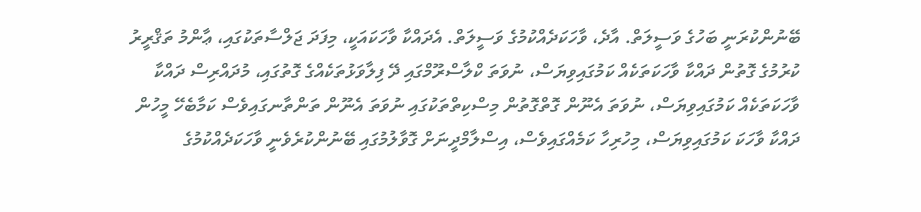ބޭނުންކުރަނީ ބަހުގެ ވަސީލަތް. އާދެ، ވާހަކަދެއްކުމުގެ ވަސީލަތް. އެދައްކާ ވާހަކައަކީ، މިފަދަ ޖަލްސާތަކުގައި، ޢާންމު ތަޤްރީރު ކުރުމުގެ ގޮތުން ދައްކާ ވާހަކަތަކެއް ކަމުގައިވިޔަސް، ނުވަތަ ކްލާސްރޫމްގައި ދޭ ފިލާވަޅުތަކެއްގެ ގޮތުގައި، މުދައްރިސް ދައްކާ ވާހަކަތަކެއް ކަމުގައިވިޔަސް، ނުވަތަ އެނޫން ގޮތްގޮތުން މިސްކިތްތަކުގައި ނުވަތަ އެނޫން ތަންތާނގައިވެސް ކަމާބެހޭ މީހުން ދައްކާ ވާހަކަ ކަމުގައިވިޔަސް، މިހުރިހާ ކަމެއްގައިވެސް، އިސްލާމްދީނަށް ގޮވާލުމުގައި ބޭނުންކުރެވެނީ ވާހަކަދެއްކުމުގެ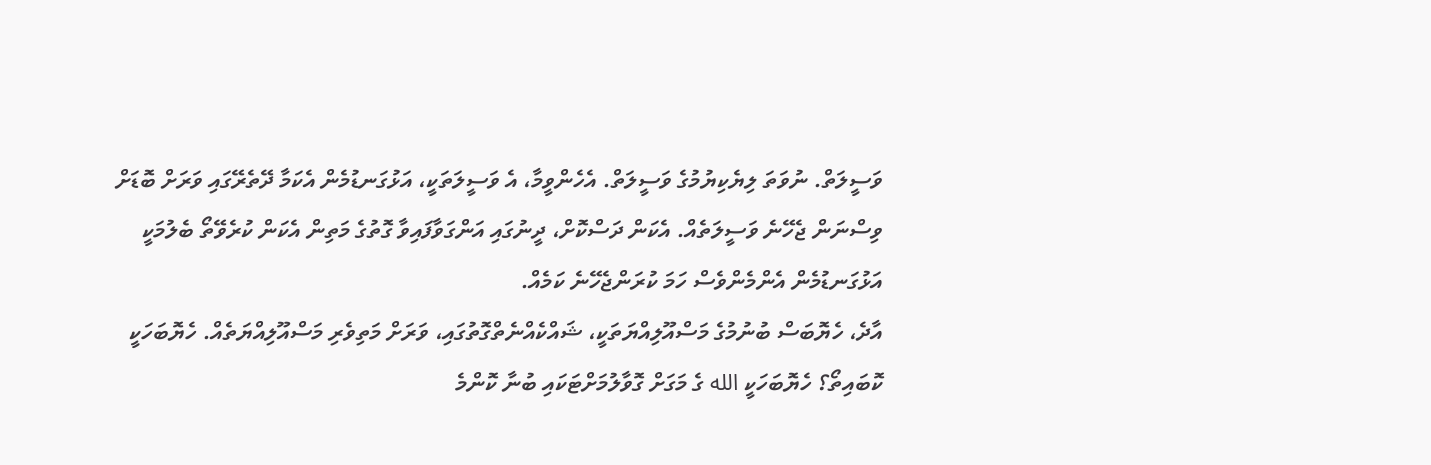ވަސީލަތް. ނުވަތަ ލިޔެކިޔުމުގެ ވަސީލަތް. އެހެންވީމާ، އެ ވަސީލަތަކީ، އަޅުގަނޑުމެން އެކަމާ ދޭތެރޭގައި ވަރަށް ބޮޑަށް ވިސްނަން ޖެހޭނެ ވަސީލަތެއް. އެކަން ދަސްކޮށް، ދީނުގައި އަންގަވާފައިވާ ގޮތުގެ މަތިން އެކަން ކުރެވޭތޯ ބެލުމަކީ އަޅުގަނޑުމެން އެންމެންވެސް ހަމަ ކުރަންޖެހޭނެ ކަމެއް.
އާދެ، ހެޔޮބަސް ބުނުމުގެ މަސްއޫލިއްޔަތަކީ، ޝައްކެއްނެތްގޮތުގައި، ވަރަށް މަތިވެރި މަސްއޫލިއްޔަތެއް. ހެޔޮބަހަކީ ކޮބައިތޯ؟ ހެޔޮބަހަކީ الله ގެ މަގަށް ގޮވާލުމަށްޓަކައި ބުނާ ކޮންމެ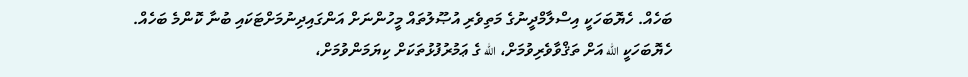ބަހެއް. ހެޔޮބަހަކީ އިސްލާމްދީނުގެ މަތިވެރި އުޞޫލުތައް މީހުންނަށް އަންގައިދިނުމަށްޓަކައި ބުނާ ކޮންމެ ބަހެއް. ހެޔޮބަހަކީ الله އަށް ތަޤްވާވެރިވުމަށް، الله ގެ ޢަމުރުފުޅުތަކަށް ކިޔަމަންވުމަށް،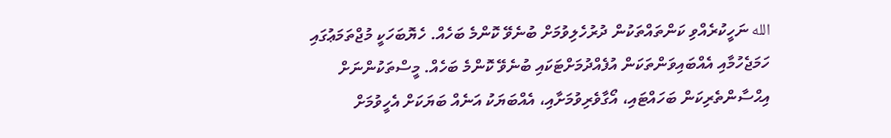الله ނަހީކުރެއްވި ކަންތައްތަކުން ދުރުހެލިވުމަށް ބުނެވޭ ކޮންމެ ބަހެއް. ހެޔޮބަހަކީ މުޖްތަމަޢުގައި ހަމަޖެހުމާއި އެއްބައިވަންތަކަން އުފެއްދުމަށްޓަކައި ބުނެވޭ ކޮންމެ ބަހެއް. މީސްތަކުންނަށް އިޙްސާންތެރިކަން ބަހައްޓައި، އޯގާވެރިވުމަށާއި، އެއްބަޔަކު އަނެއް ބަޔަކަށް އެހީވުމަށް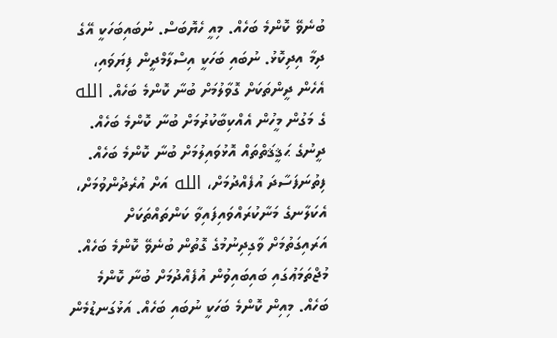ބުނެވޭ ކޮންމެ ބަހެއް. މިއީ ހެޔޮބަސް. ނުބައިބަހަކީ އޭގެ ދިމާ އިދިކޮޅު. ނުބައި ބަހަކީ އިސްލާމްދީން ފިޔަވައި، އެހެން ދީންތަކަށް ގޮވާލުމަށް ބުނާ ކޮންމެ ބަހެއް. الله ގެ މަގުން މީހުން އެއްކިބާކުރުމަށް ބުނާ ކޮންމެ ބަހެއް. ދީނުގެ ޙަޤީޤަތްތައް އޮޅުވައިލުމަށް ބުނާ ކޮންމެ ބަހެއް. ފިތުނަފަސާދަ އުފެއްދުމަށް، الله އަށް އުރެދުންވުމަށް، އެކަލާނގެ މަނާކުރައްވައިފައިވާ ކަންތައްތަކަށް އަރައިގަތުމަށް ވާގިދިނުމުގެ ގޮތުން ބުނެވޭ ކޮންމެ ބަހެއް. މުޖްތަމަޢުގައި ބައިބައިވުން އުފެއްދުމަށް ބުނާ ކޮންމެ ބަހެއް. މިއިން ކޮންމެ ބަހަކީ ނުބައި ބަހެއް. އަޅުގަނޑުމެން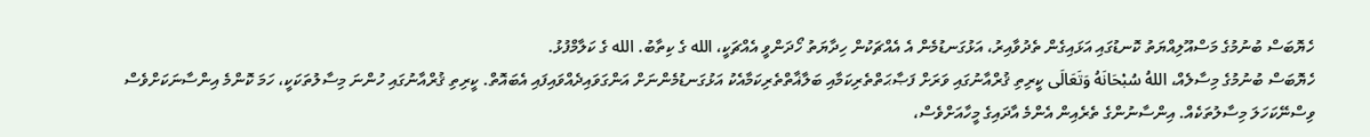ހެޔޮބަސް ބުނުމުގެ މަސްއޫލިއްޔަތު ކޮނޑުގައި އަޅައިގެން ތެދުވާއިރު، އަޅުގަނޑުމެން އެ އެއްޗަކުން ހިދާޔަތު ހޯދަންވީ އެއްޗަކީ، الله ގެ ކިތާބު. الله ގެ ކަލާމްފުޅު.
ހެޔޮބަސް ބުނުމުގެ މިސާލެއް، اللهُ سُبْحَانَهُ وَتَعَالَى ކީރިތި ޤުރްއާނުގައި ވަރަށް ފަޞާޙަތްތެރިކަމާއި ބަލާޣާތްތެރިކަމާއެކު އަޅުގަނޑުމެންނަށް އަންގަވައިދެއްވައިފައި އެބައޮތް. ކީރިތި ޤުރްއާނުގައި ހުންނަ މިސާލުތަކަކީ، ހަމަ ކޮންމެ އިންސާނަކަށްވެސް ވިސްނޭކަހަލަ މިސާލުތަކެއް. އިންސާނުންގެ ތެރެއިން އެންމެ އާދައިގެ މީހާއަށްވެސް،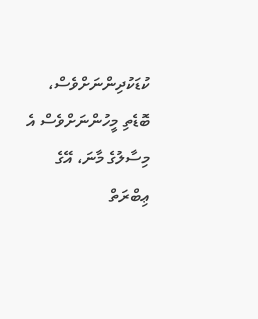ކުޑަކުދިންނަށްވެސް، ބޮޑެތި މީހުންނަށްވެސް އެ މިސާލުގެ މާނަ، އޭގެ ޢިބްރަތް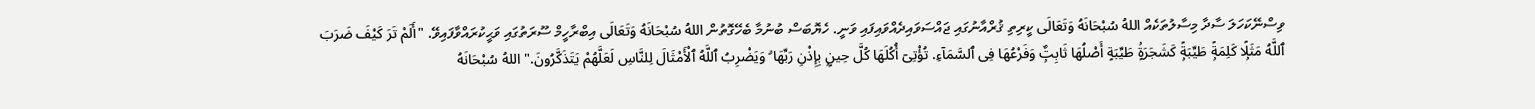ވިސްނޭކަހަލަ ސާދާ މިސާލުތަކެއް اللهُ سُبْحَانَهُ وَتَعَالَى ކީރިތި ޤުރްއާނުގައި ޖައްސަވައިދެއްވައިފައި ވަނީ. ހެޔޮބަސް ބުނުމާ ބެހޭގޮތުން اللهُ سُبْحَانَهُ وَتَعَالَى އިބްރާހީމް ސޫރަތުގައި ވަޙީކުރައްވާފައިވޭ. "أَلَمْ تَرَ كَيْفَ ضَرَبَ ٱللَّهُ مَثَلًۭا كَلِمَةًۭ طَيِّبَةًۭ كَشَجَرَةٍۢ طَيِّبَةٍ أَصْلُهَا ثَابِتٌۭ وَفَرْعُهَا فِى ٱلسَّمَآءِ. تُؤْتِىٓ أُكُلَهَا كُلَّ حِينٍۭ بِإِذْنِ رَبِّهَا ۗ وَيَضْرِبُ ٱللَّهُ ٱلْأَمْثَالَ لِلنَّاسِ لَعَلَّهُمْ يَتَذَكَّرُونَ." اللهُ سُبْحَانَهُ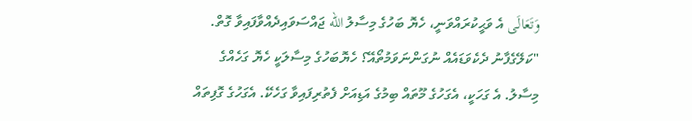وَتَعَالَى އެ ވަޙީކުރައްވަނީ، ހެޔޮ ބަހުގެ މިސާލު الله ޖައްސަވައިދެއްވާފައިވާ ގޮތް. "ކަލޭގެފާނު ދެކެވަޑައެއް ނުގަންނަވަމުތޯއޭ؟ ހެޔޮބަހުގެ މިސާލަކީ ހެޔޮ ގަހެއްގެ މިސާލު. އެ ގަހަކީ، އެގަހުގެ މޫތައް ބިމުގެ އަޑިއަށް ފެތުރިފައިވާ ގަހެކޭ. އެގަހުގެ ގޮފިތައް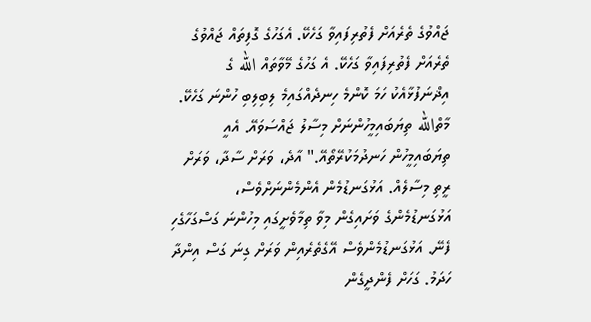ޖައްވުގެ ތެރެއަށް ފެތުރިފައިވާ ގަހެކޭ. އެގަހުގެ ގޮފިތައް ޖައްވުގެ ތެރެއަށް ފެތުރިފައިވާ ގަހެކޭ. އެ ގަހުގެ މޭވާތައް الله ގެ އިޛްނަފުޅާއެކު ހަމަ ކޮންމެ ހިނދެއްގައިމެ ލިބިލިބި ހުންނަ ގަހެކޭ. މާތްالله ތިޔަބައިމީހުންނަށް މިސާލު ޖައްސަވައޭ. އެއީ ތިޔަބައިމީހުން ހަނދުމަކުރޭތޯއޭ." އާދެ، ވަރަށް ސާދާ، ވަރަށް ރީތި މިސާލެއް. އަޅުގަނޑުމެން އެންމެންނަށްވެސް، އަޅުގަނޑުމެންގެ ވަށައިގެން މިވާ ތިމާވެށީގައި މިހުންނަ ގަސްގަހާގެހި ފެނޭ. އަޅުގަނޑުމެންވެސް އޭގެތެރެއިން ވަރަށް ގިނަ ގަސް އިންދާ ހަދަމު. ގަހަށް ފެންދީގެން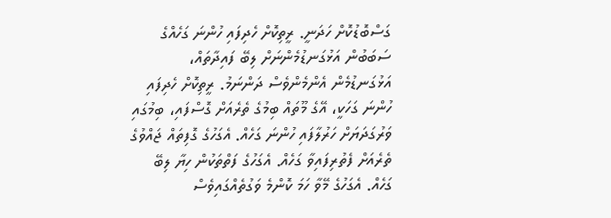ގަސްބޮޑުކޮށް ހަދަނީ. ރީތިކޮށް ހެދިފައި ހުންނަ ގަހެއްގެ ސަބަބުން އަޅުގަނޑުމެންނަށް ލިބޭ ފައިދާތައް، އަޅުގަނޑުމެން އެންމެންވެސް ދަންނަމު. ރީތިކޮށް ހެދިފައި ހުންނަ ގަހަކީ، އޭގެ މޫތައް ބިމުގެ ތެރެއަށް ގޮސްފައި، ބިމުގައި ވަރުގަދަޔަށް ހަރުލާފައި ހުންނަ ގަހެއް. އެގަހުގެ ގޮފިތައް ޖައްވުގެ ތެރެއަށް ފެތުރިފައިވާ ގަހެއް. އެގަހުގެ ފަތްތަކުން ހިޔާ ލިބޭ ގަހެއް. އެގަހުގެ މޭވާ ހަމަ ކޮންމެ ވަގުތެއްގައިވެސް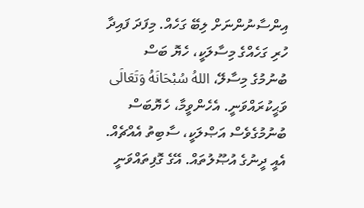އިންސާނުންނަށް ލިބޭ ގަހެއް. މިފަދަ ފައިދާ ހުރި ގަހެއްގެ މިސާލަކީ، ހެޔޮ ބަސް ބުނުމުގެ މިސާލޭ، اللهُ سُبْحَانَهُ وَتَعَالَى ވަޙީކުރައްވަނީ. އެހެންވީމާ، ހެޔޮބަސް ބުނުމުގެވެސް އަޞްލަކީ، ސާބިތު އެއްޗެއް. އެއީ ދީނުގެ އުޞޫލުތައް. އޭގެ ގޮފިތައްވަނީ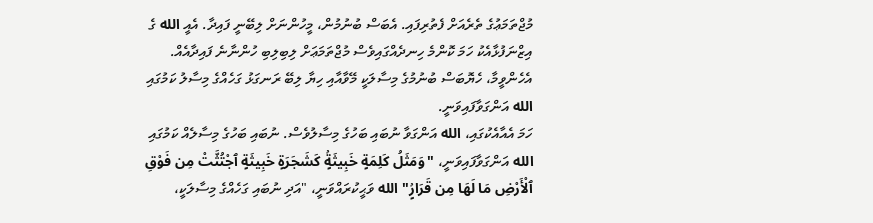މުޖްތަމަޢުގެ ތެރެއަށް ފެތުރިފައި. އެބަސް ބުނުމުން، މީހުންނަށް ލިބޭނީ ފައިދާ. އެއީ الله ގެ އިޒްނަފުޅާއެކު ހަމަ ކޮންމެ ހިނދެއްގައިވެސް މުޖްތަމަޢަށް ލިބިލިބި ހުންނާނެ ފައިދާއެއް. އެހެންވީމާ، ހެޔޮބަސް ބުނުމުގެ މިސާލަކީ މޭވާއާއި ހިޔާ ލިބޭ ރަނގަޅު ގަހެއްގެ މިސާލު ކަމުގައި الله އަންގަވާފައިވަނީ.
ހަމަ އެއާއެކުގައި، الله އަންގަވާ ނުބައި ބަހުގެ މިސާލުވެސް. ނުބައި ބަހުގެ މިސާލެއް ކަމުގައި الله އަންގަވާފައިވަނީ، "وَمَثَلُ كَلِمَةٍ خَبِيثَةٍۢ كَشَجَرَةٍ خَبِيثَةٍ ٱجْتُثَّتْ مِن فَوْقِ ٱلْأَرْضِ مَا لَهَا مِن قَرَارٍۢ" الله ވަޙީކުރައްވަނީ، "އަދި ނުބައި ގަހެއްގެ މިސާލަކީ،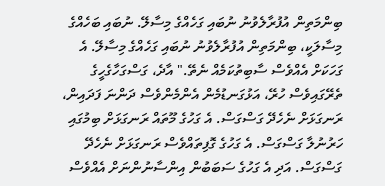ބިންމަތިން އުފުރާލެވުނު ނުބައި ގަހެއްގެ މިސާލޭ. ނުބައި ބަހެއްގެ މިސާލަކީ، ބިންމަތިން އުފުރާލެވުނު ނުބައި ގަހެއްގެ މިސާލޭ. އެ ގަހަކަށް އެއްވެސް ސާބިތުކަމެއް ނެތޭ." އާދެ، ގަސްގަހާގެހީގެ ތެރޭގައިވެސް ހުރޭ، އަޅުގަނޑުމެން އެންމެންވެސް ދަންނަ ފަދައިން، ރަނގަޅަށް ނެހެދޭ ގަސްގަސް. އެ ގަހުގެ މޫތައް ރަނގަޅަށް ބިމުގައި ހަރުނުލާ ގަސްގަސް. އެ ގަހުގެ ގޮފިތައްވެސް ރަނގަޅަށް ނެހެދޭ ގަސްގަސް. އަދި އެ ގަހުގެ ސަބަބުން އިންސާނުންނަށް އެއްވެސް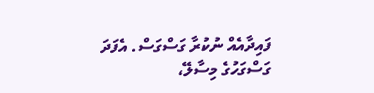ފައިދާއެއް ނުކުރާ ގަސްގަސް. އެފަދަ ގަސްގަހުގެ މިސާލޭ،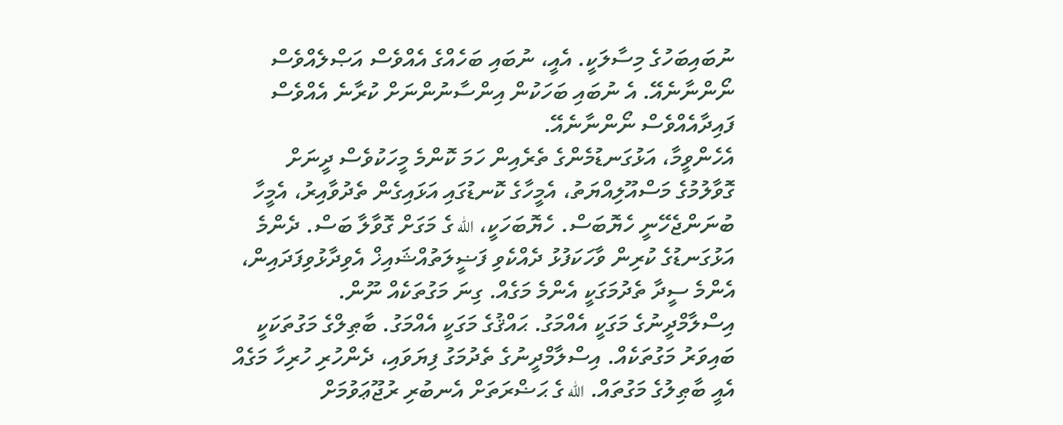ނުބައިބަހުގެ މިސާލަކީ. އެއީ، ނުބައި ބަހެއްގެ އެއްވެސް އަޞްލެއްވެސް ނޯންނާނެއޭ. އެ ނުބައި ބަހަކުން އިންސާނުންނަށް ކުރާނެ އެއްވެސް ފައިދާއެއްވެސް ނޯންނާނެއޭ.
އެހެންވީމާ، އަޅުގަނޑުމެންގެ ތެރެއިން ހަމަ ކޮންމެ މީހަކުވެސް ދީނަށް ގޮވާލުމުގެ މަސްއޫލިއްޔަތު، އެމީހާގެ ކޮނޑުގައި އަޅައިގެން ތެދުވާއިރު، އެމީހާ ބުނަންޖެހޭނީ ހެޔޮބަސް. ހެޔޮބަހަކީ، الله ގެ މަގަށް ގޮވާލާ ބަސް. ދެންމެ އަޅުގަނޑުގެ ކުރިން ވާހަކަފުޅު ދެއްކެވި ފަޟީލަތުއްޝައިޚް އެވިދާޅުވިފަދައިން، އެންމެ ސީދާ ތެދުމަގަކީ އެންމެ މަގެއް. ގިނަ މަގުތަކެއް ނޫން. އިސްލާމްދީނުގެ މަގަކީ އެއްމަގު. ޙައްޤުގެ މަގަކީ އެއްމަގު. ބާޠިލްގެ މަގުތަކަކީ ބައިވަރު މަގުތަކެއް. އިސްލާމްދީނުގެ ތެދުމަގު ފިޔަވައި، ދެންހުރި ހުރިހާ މަގެއް އެއީ ބާޠިލުގެ މަގުތައް. الله ގެ ޙަޟްރަތަށް އެނބުރި ރުޖޫޢަވުމަށް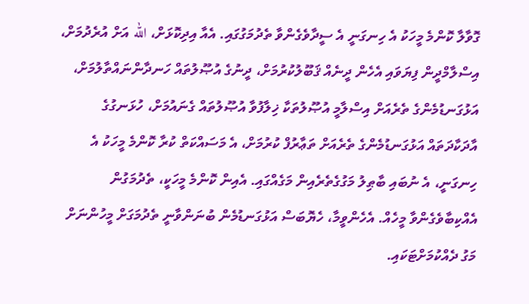ގޮވާލާ ކޮންމެ މީހަކު އެ ހިނގަނީ އެ ސީދާވެގެންވާ ތެދުމަގުގައި. އެއާ އިދިކޮޅަށް، الله އަށް އުރެދުމަށް، އިސްލާމްދީން ފިޔަވައި އެހެން ދީނެއް ޤަބޫލުކުރުމަށް، ދީނުގެ އުޞޫލުތައް ހަނދާންނައްތާލުމަށް، އަޅުގަނޑުމެންގެ ތެރެއަށް އިސްލާމީ އުޞޫލުތަކާ ޚިލާފުވާ އުޞޫލުތައް ގެނައުމަށް، ހުޅަނގުގެ އާދަކާދަތައް އަޅުގަނޑުމެންގެ ތެރެއަށް ތަޢާރުފް ކުރުމަށް، އެ މަސައްކަތް ކުރާ ކޮންމެ މީހަކު އެ ހިނގަނީ، އެ ނުބައި ބާޠިލު މަގުގެތެރެއިން މަގެއްގައި. އެއިން ކޮންމެ މީހަކީ، ތެދުމަގުން އެއްކިބާވެގެންވާ މީހެއް. އެހެންވީމާ، ހެޔޮބަސް އަޅުގަނޑުމެން ބުނަންވާނީ ތެދުމަގަށް މީހުންނަށް މަގު ދެއްކުމަށްޓަކައި.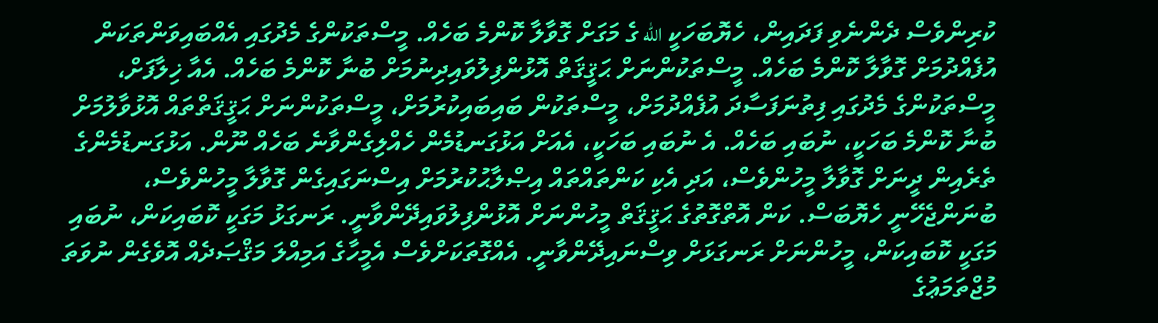ކުރިންވެސް ދެންނެވި ފަދައިން، ހެޔޮބަހަކީ الله ގެ މަގަށް ގޮވާލާ ކޮންމެ ބަހެއް. މީސްތަކުންގެ މެދުގައި އެއްބައިވަންތަކަން އުފެއްދުމަށް ގޮވާލާ ކޮންމެ ބަހެއް. މީސްތަކުންނަށް ޙަޤީޤަތް އޮޅުންފިލުވައިދިނުމަށް ބުނާ ކޮންމެ ބަހެއް. އެއާ ޚިލާފަށް، މީސްތަކުންގެ މެދުގައި ފިތުނަފަސާދަ އުފެއްދުމަށް، މީސްތަކުން ބައިބައިކުރުމަށް، މީސްތަކުންނަށް ޙަޤީޤަތްތައް އޮޅުވާލުމަށް ބުނާ ކޮންމެ ބަހަކީ، ނުބައި ބަހެއް. އެ ނުބައި ބަހަކީ، އެއަށް އަޅުގަނޑުމެން ހެއްލިގެންވާނެ ބަހެއް ނޫން. އަޅުގަނޑުމެންގެ ތެރެއިން ދީނަށް ގޮވާލާ މީހުންވެސް، އަދި އެކި ކަންތައްތައް އިޞްލާޙުކުރުމަށް އިސްނަގައިގެން ގޮވާލާ މީހުންވެސް، ބުނަންޖެހޭނީ ހެޔޮބަސް. ކަން އޮތްގޮތުގެ ޙަޤީޤަތް މީހުންނަށް އޮޅުންފިލުވައިދޭންވާނީ. ރަނގަޅު މަގަކީ ކޮބައިކަން، ނުބައި މަގަކީ ކޮބައިކަން، މީހުންނަށް ރަނގަޅަށް ވިސްނައިދޭންވާނީ. އެއްގޮތަކަށްވެސް އެމީހާގެ އަމިއްލަ މަޤްޞަދެއް އޮވެގެން ނުވަތަ މުޖްތަމަޢުގެ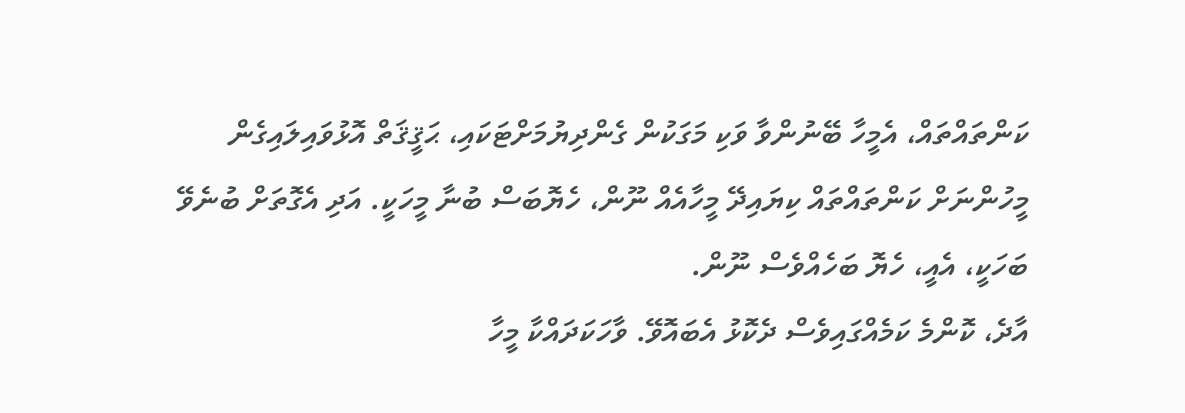ކަންތައްތައް، އެމީހާ ބޭނުންވާ ވަކި މަގަކުން ގެންދިޔުމަށްޓަކައި، ޙަޤީޤަތް އޮޅުވައިލައިގެން މީހުންނަށް ކަންތައްތައް ކިޔައިދޭ މީހާއެއް ނޫން، ހެޔޮބަސް ބުނާ މީހަކީ. އަދި އެގޮތަށް ބުނެވޭ ބަހަކީ، އެއީ، ހެޔޮ ބަހެއްވެސް ނޫން.
އާދެ، ކޮންމެ ކަމެއްގައިވެސް ދެކޮޅު އެބައޮވޭ. ވާހަކަދައްކާ މީހާ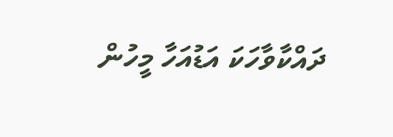ދައްކާވާހަކަ އަޑުއަހާ މީހުން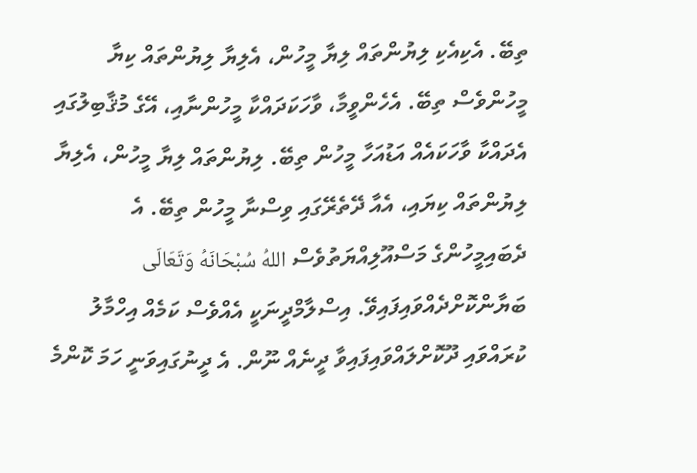ތިބޭ. އެކިއެކި ލިޔުންތައް ލިޔާ މީހުން، އެލިޔާ ލިޔުންތައް ކިޔާ މީހުންވެސް ތިބޭ. އެހެންވީމާ، ވާހަކަދައްކާ މީހުންނާއި، އޭގެ މުޤާބިލުގައި އެދައްކާ ވާހަކައެއް އަޑުއަހާ މީހުން ތިބޭ. ލިޔުންތައް ލިޔާ މީހުން، އެލިޔާ ލިޔުންތައް ކިޔައި، އެއާ ދޭތެރޭގައި ވިސްނާ މީހުން ތިބޭ. އެ ދެބައިމީހުންގެ މަސްއޫލިއްޔަތުވެސް اللهُ سُبْحَانَهُ وَتَعَالَى ބަޔާންކޮށްދެއްވައިފައިވޭ. އިސްލާމްދީނަކީ އެއްވެސް ކަމެއް އިހްމާލު ކުރައްވައި ދޫކޮށްލައްވައިފައިވާ ދީނެއް ނޫން. އެ ދީނުގައިވަނީ ހަމަ ކޮންމެ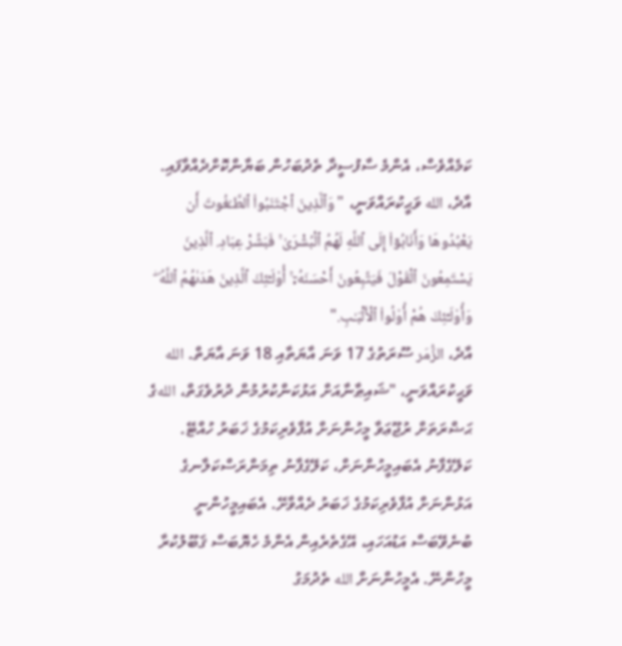ކަމެއްވެސް، އެންމެ ސާފުސީދާ ތެދުބަހުން ބަޔާންކޮށްދެއްވާފައި. އާދެ، الله ވަޙީކުރައްވަނީ، "وَٱلَّذِينَ ٱجْتَنَبُوا۟ ٱلطَّـٰغُوتَ أَن يَعْبُدُوهَا وَأَنَابُوٓا۟ إِلَى ٱللَّهِ لَهُمُ ٱلْبُشْرَىٰ ۚ فَبَشِّرْ عِبَادِ. ٱلَّذِينَ يَسْتَمِعُونَ ٱلْقَوْلَ فَيَتَّبِعُونَ أَحْسَنَهُۥٓ ۚ أُو۟لَـٰٓئِكَ ٱلَّذِينَ هَدَىٰهُمُ ٱللَّهُ ۖ وَأُو۟لَـٰٓئِكَ هُمْ أُو۟لُوا۟ ٱلْأَلْبَـٰبِ."
އާދެ، الزُّمَر ސޫރަތުގެ 17 ވަނަ އާޔަތާއި 18 ވަނަ އާޔަތް. الله ވަޙީކުރައްވަނީ، "ޝައިޠާނާއަށް އަޅުކަންކުރުމުން ދުރުވެގަތް، اللهގެ ޙަޟްރަތަށް ރުޖޫޢަވާ މީހުންނަށް އުފާވެރިކަމުގެ ޚަބަރު ހުއްޓޭ. ކަލޭގެފާނު އެބައިމީހުންނަށް، ކަލޭގެފާނު ތިމަންރަސްކަލާނގެ އަޅުންނަށް އުފާވެރިކަމުގެ ޚަބަރު ދެއްވާށޭ. އެބައިމީހުންނީ ބުނެވޭބަސް އަޑުއަހައި، އޭގެތެރެއިން އެންމެ ހެޔޮބަސް ޤަބޫލުކުރާ މީހުންނޭ. އެމީހުންނަށް الله ތެދުމަގު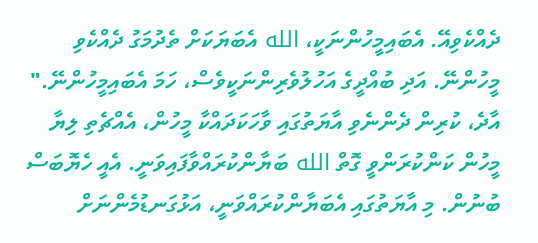ދެއްކެވިއޭ. އެބައިމީހުންނަކީ، الله އެބަޔަކަށް ތެދުމަގު ދެއްކެވި މީހުންނޭ. އަދި ބުއްދީގެ އަހުލުވެރިންނަކީވެސް، ހަމަ އެބައިމީހުންނޭ." އާދެ، ކުރިން ދެންނެވި އާޔަތުގައި ވާހަކަދައްކާ މީހުން، އެއްޗެތި ލިޔާ މީހުން ކަންކުރަންވީ ގޮތް الله ބަޔާންކުރައްވާފައިވަނީ. އެއީ ހެޔޮބަސް ބުނުން. މި އާޔަތުގައި އެބަޔާންކުރައްވަނީ، އަޅުގަނޑުމެންނަށް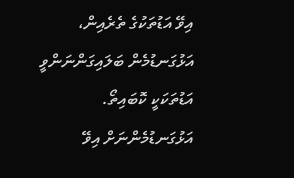އިވޭ އަޑުތަކުގެ ތެރެއިން، އަޅުގަނޑުމެން ބަލައިގަންނަންވީ އަޑުތަކަކީ ކޮބައިތޯ. އަޅުގަނޑުމެންނަށް އިވޭ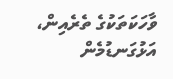ވާހަކަތަކުގެ ތެރެއިން، އަޅުގަނޑުމެން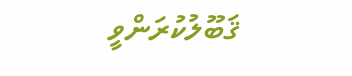ޤަބޫލުކުރަންވީ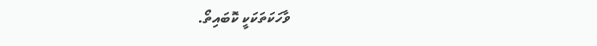ވާހަކަތަކަކީ ކޮބައިތޯ.